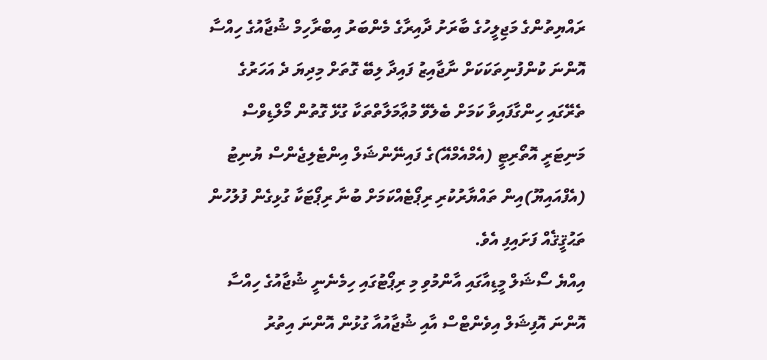ރައްޔިތުންގެ މަޖިލީހުގެ ބާރަށު ދާއިރާގެ މެންބަރު އިބްރާހިމް ޝުޖާއުގެ ހިއްސާ އޮންނަ ކުންފުނިތަކަކަށް ނާޖާއިޒު ފައިދާ ލިބޭ ގޮތަށް މިދިޔަ ދެ އަހަރުގެ ތެރޭގައި ހިންގާފައިވާ ކަމަށް ބެލެވޭ މުޢާމަލާތްތަކާ ގުޅޭ ގޮތުން މޯލްޑިވްސް މަނިޓަރީ އޮތޯރިޓީ (އެމްއެމްއޭ)ގެ ފައިނޭންޝަލް އިންޓެލިޖެންސް ޔުނިޓު (އެފްއައިޔޫ)އިން ތައްޔާރުކުރި ރިޕޯޓެއްކަމަށް ބުނާ ރިޕޯޓަކާ ގުޅިގެން ފުލުހުން ތަޙުޤީޤެއް ފަށައިފި އެވެ.
އިއްޔެ ސޯޝަލް މީޑިއާގައި އާންމުވި މި ރިޕޯޓުގައި ހިމެނެނީ ޝުޖާއުގެ ހިއްސާ އޮންނަ އޮފިޝަލް އިވެންޓްސް އާއި ޝުޖާއުއާ ގުޅުން އޮންނަ އިތުރު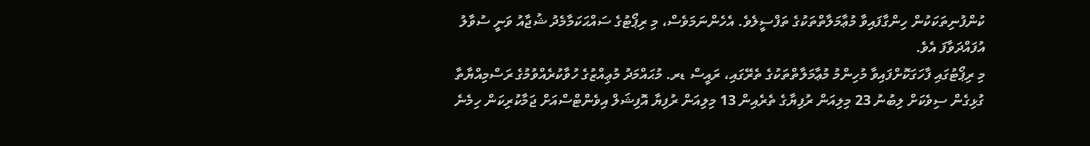ކުންފުނިތަކަކުން ހިންގާފައިވާ މުޢާމަލާތްތަކުގެ ތަފްސީލެވެ. އެހެންނަމަވެސް، މި ރިޕޯޓުގެ ސައްޙަކަމާމެދު ޝުޖާއު ވަނީ ސުވާލު އުފައްދަވާފަ އެވެ.
މި ރިޕޯޓުގައި ފާހަގަކޮށްފައިވާ މުހިންމު މުޢާމަލާތްތަކުގެ ތެރޭގައި، ރައީސް ޑރ. މުޙައްމަދު މުޢިއްޒުގެ ހުވާކުރެއްވުމުގެ ރަސްމިއްޔާތާ ގުޅިގެން ސިވެކަށް ލިބުނު 23 މިލިއަން ރުފިޔާގެ ތެރެއިން 13 މިލިއަން ރުފިޔާ އޮފިޝަލް އިވެންޓްސްއަށް ޖަމާކުރިކަން ހިމެނެ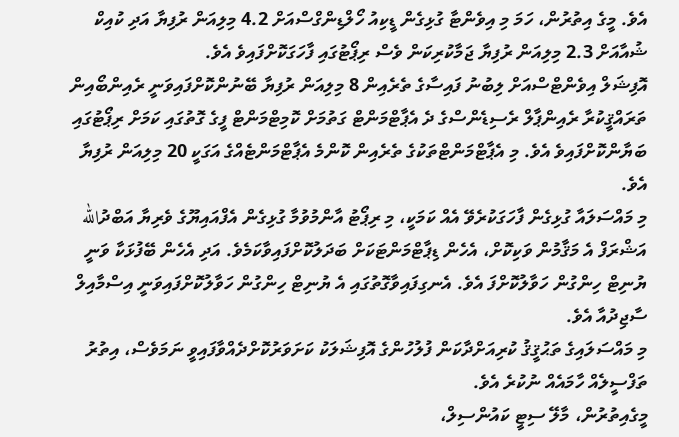އެވެ. މީގެ އިތުރުން، ހަމަ މި އިވެންޓާ ގުޅިގެން ޑީކިއު ހޯލްޑިންގްސްއަށް 4.2 މިލިއަން ރުފިޔާ އަދި ކުއިކް ޝުއާއަށް 2.3 މިލިއަން ރުފިޔާ ޖަމާކުރިކަން ވެސް ރިޕޯޓުގައި ފާހަގަކޮށްފައިވެ އެވެ.
އޮފިޝަލް އިވެންޓްސްއަށް ލިބުނު ފައިސާގެ ތެރެއިން 8 މިލިއަން ރުފިޔާ ބޭނުންކޮށްފައިވަނީ ރެއިންބޯއިން ތަރައްޤީކުރާ ރެއިންޕާލް ރެސިޑެންސްގެ ދެ އެޕާޓްމަންޓް ގަތުމަށް ކޮމިޓްމަންޓް ފީގެ ގޮތުގައި ކަމަށް ރިޕޯޓުގައި ބަޔާންކޮށްފައިވެ އެވެ. މި އެޕާޓްމަންޓްތަކުގެ ތެރެއިން ކޮންމެ އެޕާޓްމަންޓެއްގެ އަގަކީ 20 މިލިއަން ރުފިޔާ އެވެ.
މި މައްސަލައާ ގުޅިގެން ފާހަގަކުރެވޭ އެއް ކަމަކީ، މި ރިޕޯޓު އާންމުވުމާ ގުޅިގެން އެފްއައިޔޫގެ ވެރިޔާ އަބްދުالله އަޝްރަފް އެ މަޤާމުން ވަކިކޮށް، އެހެން ޑިޕާޓްމަންޓަކަށް ބަދަލުކޮށްފައިވާކަމެވެ. އަދި އެހެން ބޭފުޅަކާ ވަނީ ޔުނިޓް ހިންގުން ހަވާލުކޮށްފަ އެވެ. އެނގިފައިވާގޮތުގައި އެ ޔުނިޓް ހިންގުން ހަވާލުކޮށްފައިވަނީ އިސްމާއިލް ސާޖިދުއާ އެވެ.
މި މައްސަލައިގެ ތަޙުޤީޤު ކުރިއަށްދާކަން ފުލުހުންގެ އޮފިޝަލަކު ކަށަވަރުކޮށްދެއްވާފައިވީ ނަމަވެސް، އިތުރު ތަފްސީލެއް ހާމައެއް ނުކުރެ އެވެ.
މީގެއިތުރުން، މާލޭ ސިޓީ ކައުންސިލް،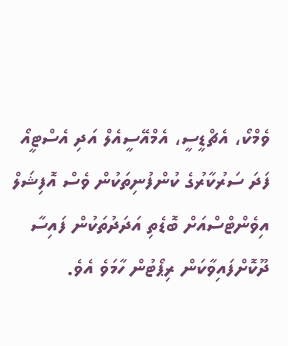ވެމްކޯ، އެޗްޑީސީ، އެމްއޭސީއެލް އަދި އެސްޓީއޯ ފަދަ ސަރުކާރުގެ ކުންފުނިތަކުން ވެސް އޮފިޝަލް އިވެންޓްސްއަށް ބޮޑެތި އަދަދުތަކުން ފައިސާ ދޫކޮށްފައިވާކަން ރިޕޯޓުން ހާމަވެ އެވެ.